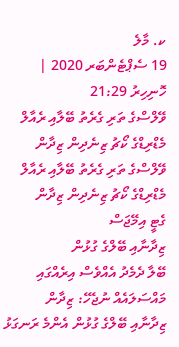ކ. މާލެ
19 ސެޕްޓެންބަރ 2020 | ހޮނިހިރު 21:29
ވޭލްސްގެ ތަރި ގެރެތު ބޭލާއި ރެއާލް މެޑްރިޑްގެ ކޯޗު ޒިނެދިން ޒިދާން
ވޭލްސްގެ ތަރި ގެރެތު ބޭލާއި ރެއާލް މެޑްރިޑްގެ ކޯޗު ޒިނެދިން ޒިދާން
ގެޓީ އިމޭޖަސް
ޒިދާނާއި ބޭލްގެ ގުޅުން
ބޭލާ ދެމެދު އެއްވެސް އިރެއްގައި މައްސަލައެއް ނުޖެހޭ: ޒިދާން
ޒިދާނާއި ބޭލްގެ ގުޅުން އެންމެ ރަނގަޅު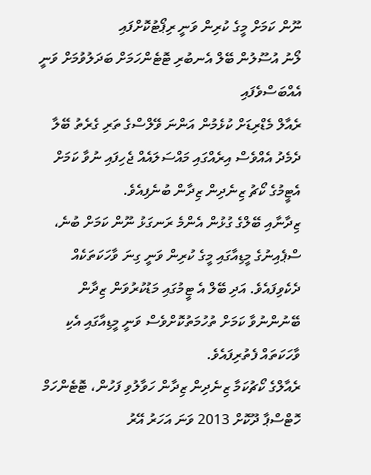ނޫން ކަމަށް މީގެ ކުރިން ވަނީ ރިޕޯޓުކޮށްފައި
ލޯނު އުސޫލުން ބޭލް އެނބުރި ޓޮޓެންހަމަށް ބަދަލުވުމަށް ވަނީ އެއްބަސްވެފައި
ރެއާލް މެޑްރިޑަށް ކުޅެމުން އަންނަ ވޭލްސްގެ ތަރި ގެރެތު ބޭލާ ދެމެދު އެއްވެސް އިރެއްގައި މައްސަލައެއް ޖެހިފައި ނުވާ ކަމަށް އެޓީމުގެ ކޯޗު ޒިނެދިން ޒިދާން ބުނެފިއެވެ.
ޒިދާނާއި ބޭލްގެ ގުޅުން އެންމެ ރަނގަޅު ނޫން ކަމަށް ބުނެ، ސްޕެއިނުގެ މީޑިއާގައި މީގެ ކުރިން ވަނީ ގިނަ ވާހަކަތަކެއް ދެކެވިފައެވެ. އަދި ބޭލް އެ ޓީމުގައި މަޑުކުރުވަން ޒިދާން ބޭނުންނުވާ ކަމަށް ތުހުމަތުކޮށްވެސް ވަނީ މީޑިއާގައި އެކި ވާހަކަތައް ފެތުރިފައެވެ.
ރެއާލްގެ ކޯޗުކަމާ ޒިނެދިން ޒިދާން ހަވާލުވި ފަހުން، ޓޮޓެންހަމް ހޮޓްސްޕާ ދޫކޮށް 2013 ވަނަ އަހަރު އޭރު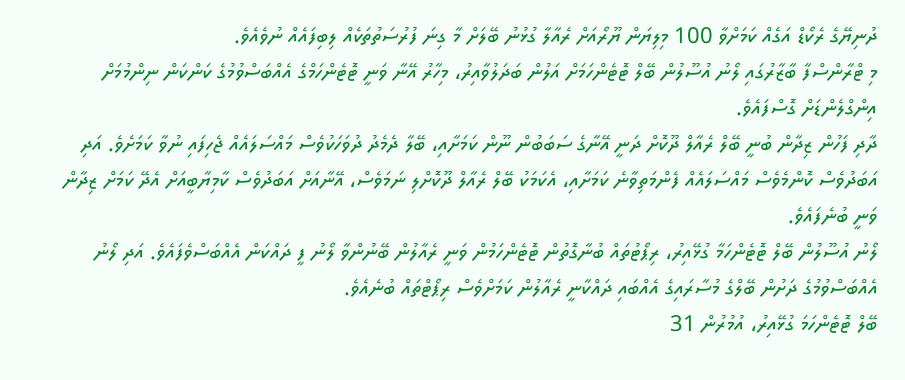ދުނިޔޭގެ ރެކޯޑް އަގެއް ކަމަށްވާ 100 މިލިޔަން ޔޫރޯއަށް ރެއާލާ ގުޅުނު ބޭލަށް މާ ގިނަ ފުރުސަތުތަކެއް ލިބިފައެއް ނުވެއެވެ.
މި ޓްރާންސްފާ ބާޒާރުގައި ލޯނު އުސޫލުން ބޭލް ޓޮޓެންހަމަށް އަލުން ބަދަލުވާއިރު، މިހާރު އޭނާ ވަނީ ޓޮޓެންހަމްގެ އެއްބަސްވުމުގެ ކަންކަން ނިންމުމަށް އިންގްލެންޑަށް ގޮސްފައެވެ.
ދާދި ފަހުން ޒިދާން ބުނީ ބޭލް ރެއާލް ދޫކޮށް ދަނީ އޭނާގެ ސަބަބުން ނޫން ކަމަށާއި، ބޭލާ ދެމެދު ދުވަހަކުވެސް މައްސަލައެއް ޖެހިފައި ނުވާ ކަމަށެވެ. އަދި އަބަދުވެސް ކޮންމެވެސް މައްސަލައެއް ފެންމަތިވާނެ ކަމަށާއި، އެކަމަކު ބޭލް ރެއާލް ދޫކޮށްލި ނަމަވެސް، އޭނާއަށް އަބަދުވެސް ކާމިޔާބީއަށް އެދޭ ކަމަށް ޒިދާން ވަނީ ބުނެފައެވެ.
ލޯނު އުސޫލުން ބޭލް ޓޮޓެންހަމާ ގުޅޭއިރު، ރިޕޯޓުތައް ބުނާގޮތުން ޓޮޓެންހަމުން ވަނީ ރެއާލުން ބޭނުންވާ ލޯނު ފީ ދައްކަން އެއްބަސްވެފައެވެ. އަދި ލޯނު އެއްބަސްވުމުގެ ދަށުން ބޭލްގެ މުސާރައިގެ އެއްބައި ދައްކާނީ ރެއާލުން ކަމަށްވެސް ރިޕޯޓްތައް ބުނެއެވެ.
ބޭލް ޓޮޓެންހަމަ ގުޅޭއިރު، އުމުރުން 31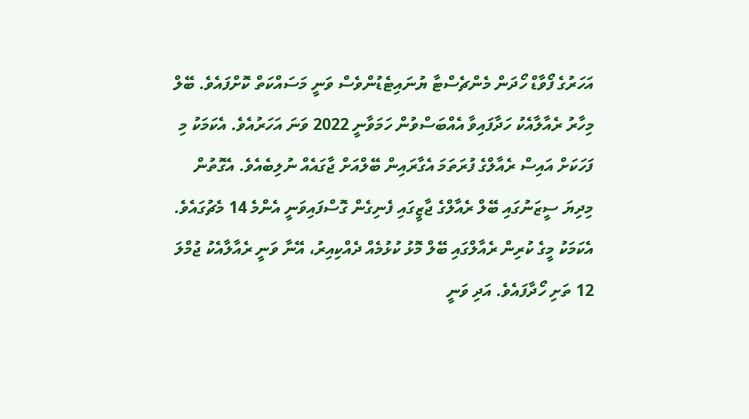އަހަރުގެ ފޯވާޑް ހޯދަން މެންޗެސްޓާ ޔުނައިޓެޑުންވެސް ވަނީ މަސައްކަތް ކޮށްފައެވެ. ބޭލް މިހާރު ރެއާލާއެކު ހަދާފައިވާ އެއްބަސްވުން ހަމަވާނީ 2022 ވަނަ އަހަރުއެވެ. އެކަމަކު މި ފަހަކަށް އައިސް ރެއާލްގެ ފުރަތަމަ އެގާރައިން ބޭލްއަށް ޖާގައެއް ނުލިބެއެވެ. އެގޮތުން މިދިޔަ ސީޒަނުގައި ބޭލް ރެއާލްގެ ޖާޒީގައި ފެނިގެން ގޮސްފައިވަނީ އެންމެ 14 މެޗުގައެވެ.
އެކަމަކު މީގެ ކުރިން ރެއާލްގައި ބޭލް މޮޅު ކުޅުމެއް ދެއްކިއިރު، އޭނާ ވަނީ ރެއާލާއެކު ޖުމްލަ 12 ތަށި ހޯދާފައެވެ. އަދި ވަނީ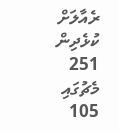ރެއާލަށް ކުޅެދިން 251 މެޗުގައި 105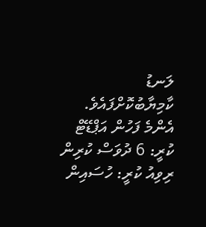ލަނޑު ކާމިޔާބުކޮށްފައެވެ.
އެންމެ ފަހުން އަޕްޑޭޓް ކުރީ: 6 ދުވަސް ކުރިން
ރިވިއު ކުރީ: ހުސައިން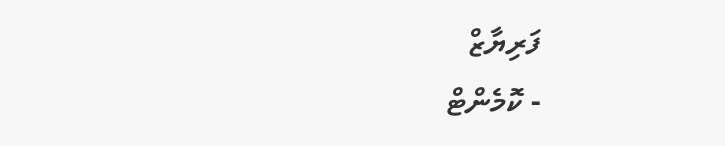ފަރިޔާޒް
- ކޮމެންޓް